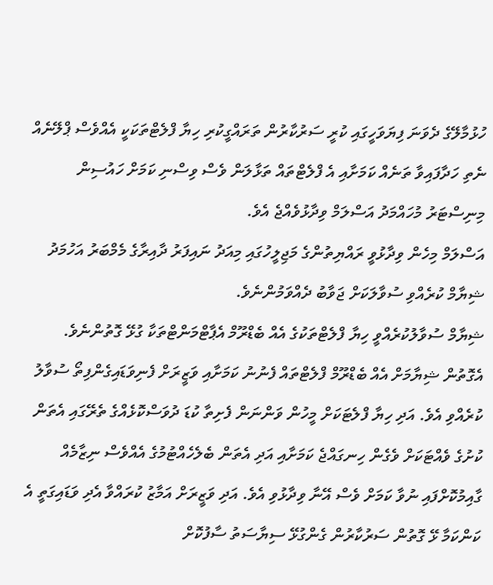ހުޅުމާލޭގެ ދެވަނަ ފިޔަވަހީގައި ކުރީ ސަރުކާރުން ތަރައްގީކުރި ހިޔާ ފްލެޓްތަކަކީ އެއްވެސް ޕްލޭނެއް ނެތި ހަދާފައިވާ ތަނެއް ކަމަށާއި އެ ފްލެޓްތައް ތަޅާލަން ވެސް ވިސްނި ކަމަށް ހައުސިން މިނިސްޓަރު މުހައްމަދު އަސްލަމް ވިދާޅުވެއްޖެ އެވެ.
އަސްލަމް މިހެން ވިދާޅުވީ ރައްޔިތުންގެ މަޖިލީހުގައި މިއަދު ނައިފަރު ދާއިރާގެ މެމްބަރު އަހުމަދު ޝިޔާމް ކުރެއްވި ސުވާލަކަށް ޖަވާބު ދެއްވަމުންނެވެ.
ޝިޔާމް ސުވާލުކުރެއްވީ ހިޔާ ފްލެޓްތަކުގެ އެއް ބެޑްރޫމް އެޕާޓްމަންޓްތަކާ ގުޅޭ ގޮތުންނެވެ. އެގޮތުން ޝިޔާމަށް އެއް ބެޑްރޫމް ފްލެޓްތައް ފެނުނު ކަމަށާއި ވަޒީރަށް ފެނިވަޑައިގެންފިތޯ ސުވާލު ކުރެއްވި އެވެ. އަދި ހިޔާ ފްލެޓަކަށް މީހުން ވަންނަން ފެށިތާ ކުޑަ ދުވަސްކޮޅެއްގެ ތެރޭގައި އެތަން ކުށުގެ ވެއްޓަކަށް ވެގެން ހިނގައްޖެ ކަމަށާއި އަދި އެތަން ބެލެހެއްޓުމުގެ އެއްވެސް ނިޒާމެއް ގާއިމުކޮށްފައި ނުވާ ކަމަށް ވެސް އޭނާ ވިދާޅުވި އެވެ. އަދި ވަޒީރަށް އަމާޒު ކުރައްވާ އެދި ވަޑައިގަތީ އެ ކަންކަމާ ޅޭ ގޮތުން ސަރުކާރުން ގެންގުޅޭ ސިޔާސަތު ސާފުކޮށް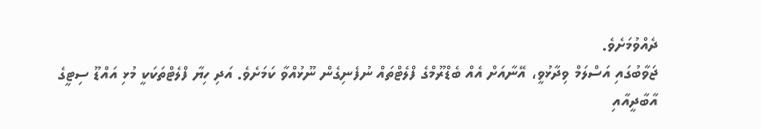ދެއްވުމަށެވެ.
ޖަވާބުގައި އަސްލަމް ވިދާޅުވީ، އޭނާއަށް އެއް ބެޑްރޫމްގެ ފްލެޓްތައް ނުފެނިގެން ނޫޅުއްވާ ކަމަށެވެ. އަދި ހިޔާ ފްލެޓްތަކަކީ މުޅި އައްޑޫ ސިޓީގެ އާބާދީއާއި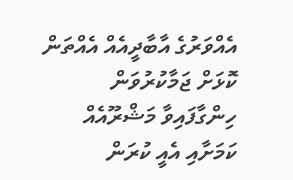އެއްވަރުގެ އާބާދީއެއް އެއްތަން ކޮޅަށް ޖަމާކުރުވަން ހިންގާފައިވާ މަޝްރޫއެއް ކަމަށާއި އެއީ ކުރަން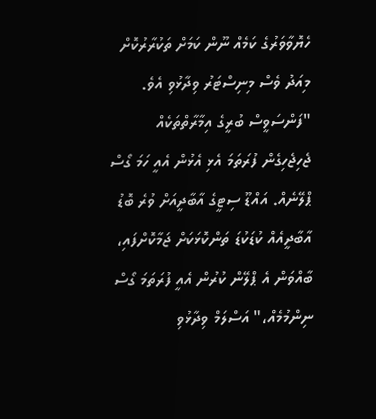ހެޔޮވާވަރުގެ ކަމެއް ނޫން ކަމަށް ތަކުރާރުކޮށް މިއަދު ވެސް މިނިސްޓަރު ވިދާޅުވި އެވެ.
"ފަންސަވީސް ބުރީގެ އިމާރާތްތަކެއް ޖެހިޖެހިގެން ފުރަތަމަ އެޅި އެޅުން އެއީ ހަމަ ގޯސް ޕްލޭނެއް. އައްޑޫ ސިޓީގެ އާބާދީއަށް ވުރެ ބޮޑު އާބާދީއެއް ކުޑަކުޑަ ތަންކޮޅަކަށް ޖަމާކޮށްފައި، ބާއްވަން އެ ޕްލޭން ކުރުން އެއީ ފުރަތަމަ ގޯސް ނިންމުމެއް،" އަސްލަމް ވިދާޅުވި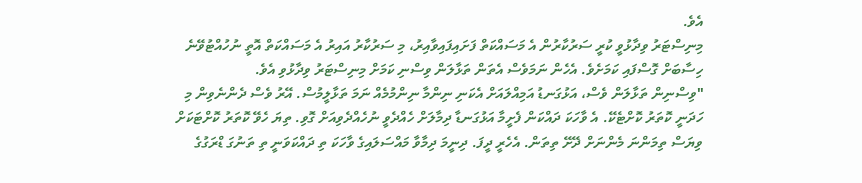އެވެ.
މިނިސްޓަރު ވިދާޅުވީ ކުރީ ސަރުކާރުން އެ މަސައްކަތް ފަށައިފައިވާއިރު، މި ސަރުކާރު އައިރު އެ މަސައްކަތް އޮތީ ނުހުއްޓުވޭނެ ހިސާބަށް ގޮސްފައި ކަމަށެވެ. އެހެން ނަމަވެސް އެތަން ތަޅާލަން ވިސްނި ކަމަށް މިނިސްޓަރު ވިދާޅުވި އެވެ.
"ވިސްނިން ތަޅާލަން ވެސް، އަޅުގަނޑު އަމިއްލައަށް އެކަނި ނިންމާ ނިންމުމެއް ނަމަ ތަޅާލީމުސް. އޭރު ވެސް ދެންނެވިން މި ހަދަނީ ކޮތަރު ކޮށްޓެކޭ. އެ ވާހަކަ ދައްކަން ފެށީމާ އަޅުގަނޑާ ދިމާލަށް ހެއްދެވީ ނުހެއްދެވިއަށް ގޮވި. ތިޔަ ހެވޭ ކޮތަރު ކޮށްޓަކަށް ވިޔަސް ތިމަންނަ މެންނަށް ދޭށޭ ތިތަން. އެހެރީ ދީފަ. ދިނީމަ ދިމާވާ މައްސަލައިގެ ވާހަކަ ތި ދައްކަވަނީ ތި ތަނުގަ ޑްރަގުގެ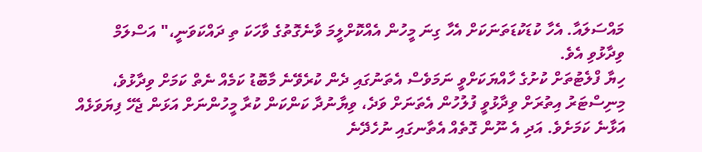މައްސަލައާ. އެހާ ކުޑަކުޑަތަނަކަށް އެހާ ގިނަ މީހުން އެއްކޮށްލީމަ ވާނެގޮތުގެ ވާހަކަ ތި ދައްކަވަނީ،" އަސްލަމް ވިދާޅުވި އެވެ.
ހިޔާ ފްލެޓުތަށް ކުށުގެ ހާއްޔަކަށްވީ ނަމަވެސް އެތަނުގައި ދެން ކުރެވޭނެ މާބޮޑު ކަމެއް ނެތް ކަމަށް ވިދާޅުވެ، މިނިސްޓަރު އިތުރަށް ވިދާޅުވީ ފުލުހުން އެތަނަށް ވަދެ، ވިޔާނުދާ ކަންކަން ކުރާ މީހުންނަށް އަޅަން ޖެހޭ ފިޔަވަޅެއް އަޅާނެ ކަމަށެވެ. އަދި އެ ނޫން ގޮތެއް އެތާނގައި ނުހެދޭނެ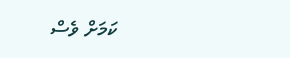ކަމަށް ވެސް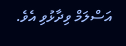އަސްލަމް ވިދާޅުވި އެވެ.